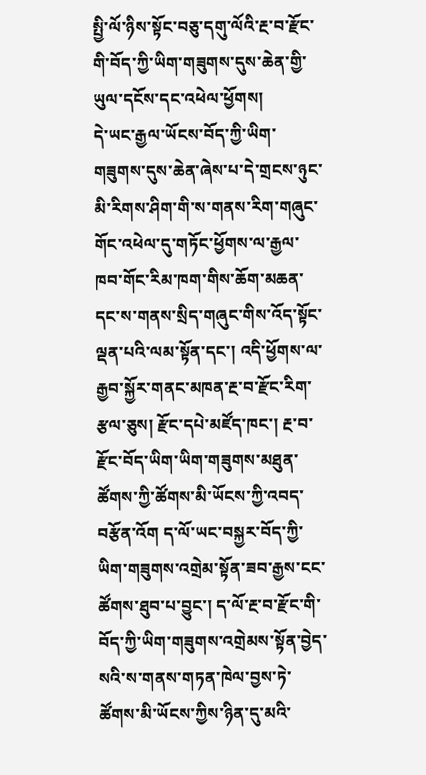སྤྱི་ལོ་ཉིས་སྟོང་བཅུ་དགུ་ལོའི་རྔ་བ་རྫོང་གི་བོད་ཀྱི་ཡིག་གཟུགས་དུས་ཆེན་གྱི་ཡུལ་དངོས་དང་འཕེལ་ཕྱོགས།
དེ་ཡང་རྒྱལ་ཡོངས་བོད་ཀྱི་ཡིག་གཟུགས་དུས་ཆེན་ཞེས་པ་དེ་གྲངས་ཉུང་མི་རིགས་ཤིག་གི་ས་གནས་རིག་གཞུང་གོང་འཕེལ་དུ་གཏོང་ཕྱོགས་ལ་རྒྱལ་ཁབ་གོང་རིམ་ཁག་གིས་ཆོག་མཆན་དང་ས་གནས་སྲིད་གཞུང་གིས་འོད་སྟོང་ལྡན་པའི་ལམ་སྟོན་དང་། འདི་ཕྱོགས་ལ་རྒྱབ་སྐྱོར་གནང་མཁན་རྔ་བ་རྫོང་རིག་རྩལ་ཅུས། རྫོང་དཔེ་མཛོད་ཁང་། རྔ་བ་རྫོང་བོད་ཡིག་ཡིག་གཟུགས་མཐུན་ཚོགས་ཀྱི་ཚོགས་མི་ཡོངས་ཀྱི་འབད་བརྩོན་འོག ད་ལོ་ཡང་བསྐྱར་བོད་ཀྱི་ཡིག་གཟུགས་འགྲེམ་སྟོན་ཟབ་རྒྱས་ངང་ཚོགས་ཐུབ་པ་བྱུང་། ད་ལོ་རྔ་བ་རྫོང་གི་བོད་ཀྱི་ཡིག་གཟུགས་འགྲེམས་སྟོན་བྱེད་སའི་ས་གནས་གཏན་ཁེལ་བྱས་ཏེ་ཚོགས་མི་ཡོངས་ཀྱིས་ཉིན་དུ་མའི་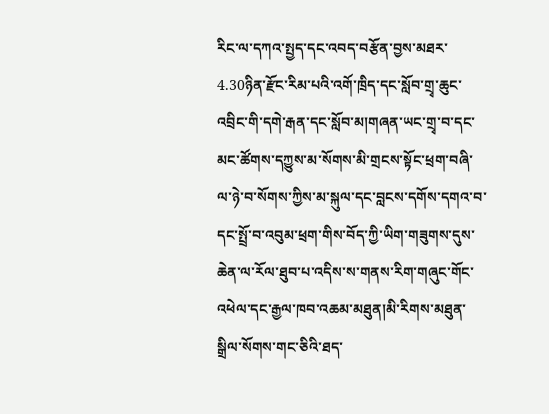རིང་ལ་དཀའ་སྤྱད་དང་འབད་བརྩོན་བྱས་མཐར་4.30ཉིན་རྫོང་རིམ་པའི་འགོ་ཁྲིད་དང་སློབ་གྲྭ་ཆུང་འབྲིང་གི་དགེ་རྒན་དང་སློབ་མ།གཞན་ཡང་གྲྭ་བ་དང་མང་ཚོགས་དཀྱུས་མ་སོགས་མི་གྲངས་སྟོང་ཕྲག་བཞི་ལ་ཉེ་བ་སོགས་ཀྱིས་མ་སྐུལ་དང་བླངས་དགོས་དགའ་བ་དང་སྤྲོ་བ་འབུམ་ཕྲག་གིས་བོད་ཀྱི་ཡིག་གཟུགས་དུས་ཆེན་ལ་རོལ་ཐུབ་པ་འདིས་ས་གནས་རིག་གཞུང་གོང་འཕེལ་དང་རྒྱལ་ཁབ་འཆམ་མཐུན།མི་རིགས་མཐུན་སྒྲིལ་སོགས་གང་ཅིའི་ཐད་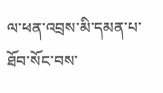ལ་ཕན་འབྲས་མི་དམན་པ་ཐོབ་སོང་བས་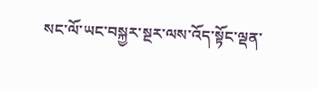སང་ལོ་ཡང་བསྐྱར་སྔར་ལས་འོད་སྟོང་ལྡན་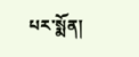པར་སྨོན།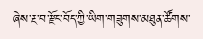ཞེས་རྔ་བ་རྫོང་བོད་ཀྱི་ཡིག་གཟུགས་མཐུན་ཚོགས་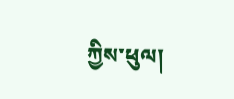ཀྱིས་ཕུལ།